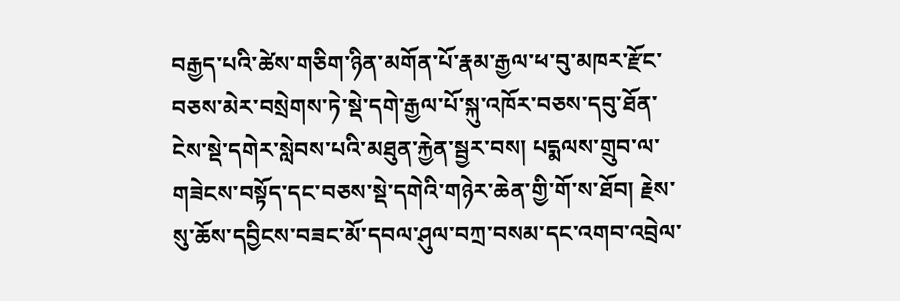བརྒྱད་པའི་ཚེས་གཅིག་ཉིན་མགོན་པོ་རྣམ་རྒྱལ་ཕ་བུ་མཁར་རྫོང་བཅས་མེར་བསྲེགས་ཏེ་སྡེ་དགེ་རྒྱལ་པོ་སྐུ་འཁོར་བཅས་དབུ་ཐོན་ངེས་སྡེ་དགེར་སླེབས་པའི་མཐུན་རྐྱེན་སྦྱར་བས། པདྨལས་གྲུབ་ལ་གཟེངས་བསྟོད་དང་བཅས་སྡེ་དགེའི་གཉེར་ཆེན་གྱི་གོ་ས་ཐོབ། རྗེས་སུ་ཆོས་དབྱིངས་བཟང་མོ་དབལ་ཤུལ་བཀྲ་བསམ་དང་འགབ་འབྲེལ་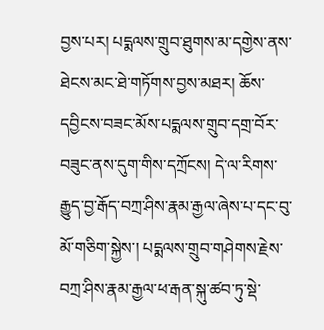བྱས་པར། པདྨལས་གྲུབ་ཐུགས་མ་དགྱེས་ནས་ཐེངས་མང་ཐེ་གཏོགས་བྱས་མཐར། ཆོས་དབྱིངས་བཟང་མོས་པདྨལས་གྲུབ་དགྲ་བོར་བཟུང་ནས་དུག་གིས་དཀྲོངས། དེ་ལ་རིགས་རྒྱུད་བྱ་རྒོད་བཀྲ་ཤིས་རྣམ་རྒྱལ་ཞེས་པ་དང་བུ་མོ་གཅིག་སྐྱེས་། པདྨལས་གྲུབ་གཤེགས་རྗེས་བཀྲ་ཤིས་རྣམ་རྒྱལ་ཕ་རྒན་སྐུ་ཚབ་ཏུ་སྡེ་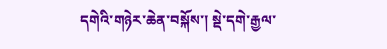དགེའི་གཉེར་ཆེན་བསྐོས་། སྡེ་དགེ་རྒྱལ་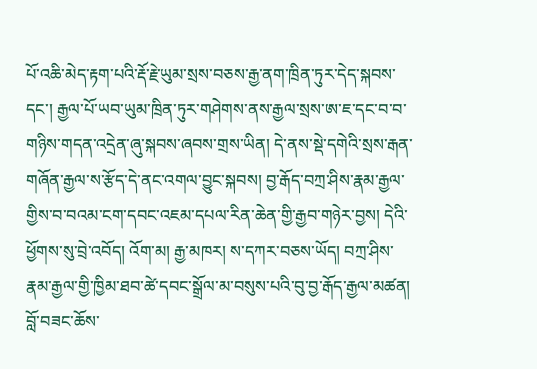པོ་འཆི་མེད་རྟག་པའི་རྡོ་རྗེ་ཡུམ་སྲས་བཅས་རྒྱ་ནག་ཁྲིན་ཏུར་དེད་སྐབས་དང་། རྒྱལ་པོ་ཡབ་ཡུམ་ཁྲིན་ཏུར་གཤེགས་ནས་རྒྱལ་སྲས་ཨ་ཇ་དང་བ་བ་གཉིས་གདན་འདྲེན་ཞུ་སྐབས་ཞབས་གྲས་ཡིན། དེ་ནས་སྡེ་དགེའི་སྲས་རྒན་གཞོན་རྒྱལ་ས་རྩོད་དེ་ནང་འགལ་བྱུང་སྐབས། བྱ་རྒོད་བཀྲ་ཤིས་རྣམ་རྒྱལ་གྱིས་བ་བའམ་ངག་དབང་འཇམ་དཔལ་རིན་ཆེན་གྱི་རྒྱབ་གཉེར་བྱས། དེའི་ཕྱོགས་སུ་བྲེ་འབོད། འོག་མ། རྒྱ་མཁར། ས་དཀར་བཅས་ཡོད། བཀྲ་ཤིས་རྣམ་རྒྱལ་གྱི་ཁྱིམ་ཐབ་ཚེ་དབང་སྒྲོལ་མ་བསུས་པའི་བུ་བྱ་རྒོད་རྒྱལ་མཚན། བློ་བཟང་ཆོས་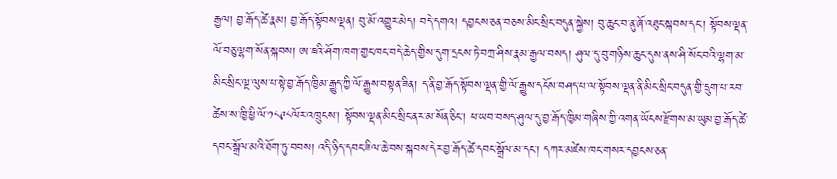རྒྱལ། བྱ་རྒོད་ཚེ་རྣམ། བྱ་རྒོད་སྟོབས་ལྡན། བུ་མོ་འགྱུར་མེད། བདེ་དགའ། དབྱངས་ཅན་བཅས་མིང་སྲིང་བདུན་སྐྱེས། བུ་ཆུང་བ་ནུ་ཞོ་འཐུང་སྐབས་དང་། སྟོབས་ལྡན་ལོ་བཅུ་ལྷག་སོན་སྐབས། ཨ་ཇའི་ཤོག་ཁག་གྱང་ཁང་བདེ་ཆེད་གྱིས་དུག་དྲངས་ཏེ་བཀྲ་ཤིས་རྣམ་རྒྱལ་བསད། ཤུལ་དུ་བུ་གཉིས་ཆུང་དུས་ནས་ཤི་སོང་བའི་ལྷག་མ་མིང་སྲིང་ལྔ་ལུས་པ་སྟེ་བྱ་རྒོད་ཁྱིམ་རྒྱུད་ཀྱི་ལོ་རྒྱུས་བསྟན་ཟིན། ད་ནི་བྱ་རྒོད་སྟོབས་ལྡན་གྱི་ལོ་རྒྱུས་དངོས་བཤད་པ་ལ་སྟོབས་ལྡན་ནི་མིང་སྲིང་བདུན་གྱི་དྲུག་པ་རབ་ཚེས་ས་ཁྱི་ཕྱི་ལོ་༡༨༩༨ལོར་འཁྲུངས་། སྟོབས་ལྡན་མིང་སྲིང་ནར་མ་སོན་ཅིང་། ཕ་ཡབ་བསད་ཤུལ་དུ་བྱ་རྒོད་ཁྱིམ་གཞིས་ཀྱི་འགན་ཡོངས་རྫོགས་མ་ཡུམ་བྱ་རྒོད་ཚེ་དབང་སྒྲོལ་མའི་ཐོག་ཏུ་བབས། འདི་ཉིད་དབང་ཟིལ་ཆེ་བས་སྐབས་དེར་བྱ་རྒོད་ཚེ་དབང་སྒྲོལ་མ་དང་། དཀར་མཛེས་ཁང་གསར་དབྱངས་ཅན་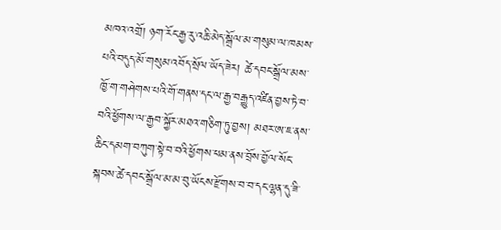མཁའ་འགྲོ། ཉག་རོང་རྒྱ་རུ་འཆི་མེད་སྒྲོལ་མ་གསུམ་ལ་ཁམས་པའི་བདུད་མོ་གསུམ་འབོད་སྲོལ་ཡོད་ཟེར། ཚེ་དབང་སྒྲོལ་མས་ཁྱོ་ག་གཤེགས་པའི་གོ་གནས་དང་ལ་རྒྱ་བརྒྱུད་འཛིན་བྱས་ཏེ་བ་བའི་ཕྱོགས་ལ་རྒྱབ་སྐྱོར་མཐའ་གཅིག་ཏུ་བྱས། མཐར་ཨ་ཇ་ནས་ཆིང་དམག་བཀུག་སྟེ་བ་བའི་ཕྱོགས་ཕམ་ནས་བྲོས་བྱོལ་སོང་སྐབས་ཚེ་དབང་སྒྲོལ་མ་མ་བུ་ཡོངས་རྫོགས་བ་བ་དང་ལྷན་དུ་ཟི་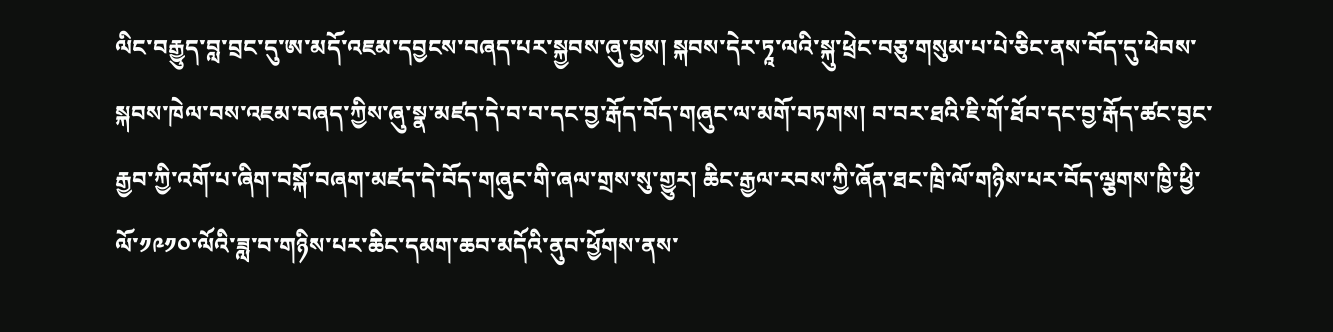ལིང་བརྒྱུད་བླ་བྲང་དུ་ཨ་མདོ་འཇམ་དབྱངས་བཞད་པར་སྐྱབས་ཞུ་བྱས། སྐབས་དེར་ཏཱ་ལའི་སྐུ་ཕྲེང་བཅུ་གསུམ་པ་པེ་ཅིང་ནས་བོད་དུ་ཕེབས་སྐབས་ཁེལ་བས་འཇམ་བཞད་ཀྱིས་ཞུ་སྣ་མཛད་དེ་བ་བ་དང་བྱ་རྒོད་བོད་གཞུང་ལ་མགོ་བཏགས། བ་བར་ཐའི་ཇི་གོ་ཐོབ་དང་བྱ་རྒོད་ཚང་བྱང་རྒྱབ་ཀྱི་འགོ་པ་ཞིག་བསྐོ་བཞག་མཛད་དེ་བོད་གཞུང་གི་ཞལ་གྲས་སུ་གྱུར། ཆིང་རྒྱལ་རབས་ཀྱི་ཞོན་ཐང་ཁྲི་ལོ་གཉིས་པར་བོད་ལྕགས་ཁྱི་ཕྱི་ལོ་༡༩༡༠་ལོའི་ཟླ་བ་གཉིས་པར་ཆིང་དམག་ཆབ་མདོའི་ནུབ་ཕྱོགས་ནས་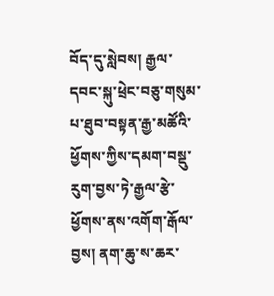བོད་དུ་སླེབས། རྒྱལ་དབང་སྐུ་ཕྲེང་བཅུ་གསུམ་པ་ཐུབ་བསྟན་རྒྱ་མཚོའི་ཕྱོགས་ཀྱིས་དམག་བསྡུ་རུག་བྱས་ཏེ་རྒྱལ་རྩེ་ཕྱོགས་ནས་འགོག་རྒོལ་བྱས། ནག་ཆུ་ས་ཆར་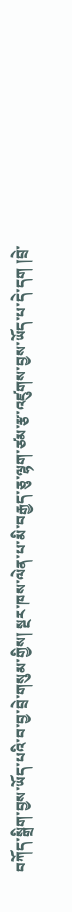བཀོད་སྒྲིག་བྱས་ཡོད་པའི་བ་བྱ་བྲེ་གསུམ་གྱིས། སྔར་ཁས་ལེན་པ་མི་བརྒྱད་ཅུ་ལྷག་ཙམ་རྩ་འཛུགས་བྱས་ཡོད་པ་དེ་དག །བྲེ་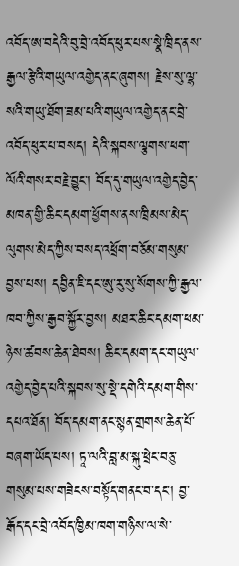འབོད་ཨ་བདེའི་བུ་བྲེ་འབོད་ཕུར་པས་སྣེ་ཁྲིད་ནས་རྒྱལ་རྩེའི་གཡུལ་འགྱེད་ནང་ཞུགས། རྗེས་སུ་ལྷ་སའི་གཡུ་ཐོག་ཟམ་པའི་གཡུལ་འགྱེད་ནང་བྲེ་འབོད་ཕུར་པ་བསད། དེའི་སྐབས་ལྕགས་ཕག་ལོའི་གསར་བརྗེ་བྱུང་། བོད་དུ་གཡུལ་འགྱེད་བྱེད་མཁན་གྱི་ཆིང་དམག་ཕྱོགས་ནས་ཁྲིམས་མེད་ལུགས་མེད་ཀྱིས་བསད་འཕྲོག་བཅོམ་གསུམ་བྱས་པས། དབྱིན་ཇི་དང་ཨུ་རུ་སུ་སོགས་ཀྱི་རྒྱལ་ཁབ་ཀྱིས་རྒྱབ་སྐྱོར་བྱས། མཐར་ཆིང་དམག་ཕམ་ཉེས་ཚབས་ཆེན་ཐེབས། ཆིང་དམག་དང་གཡུལ་འགྱེད་བྱེད་པའི་སྐབས་སུ་སྡེ་དགེའི་དམག་གིས་དཔའ་ཐོན། བོད་དམག་ནང་སྙན་གྲགས་ཆེན་པོ་བཞག་ཡོད་པས། ཏཱ་ལའི་བླ་མ་སྐུ་ཕྲེང་བཅུ་གསུམ་པས་གཟེངས་བསྟོད་གནང་བ་དང་། བྱ་རྒོད་དང་བྲེ་འབོད་ཁྱིམ་ཁག་གཉིས་ལ་སེ་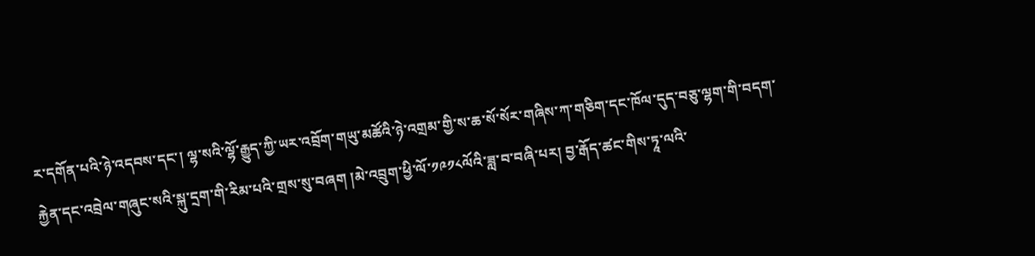ར་དགོན་པའི་ཉེ་འདབས་དང་། ལྷ་སའི་ལྷོ་རྒྱུད་ཀྱི་ཡར་འབྲོག་གཡུ་མཚོའི་ཉེ་འགྲམ་གྱི་ས་ཆ་སོ་སོར་གཞིས་ཀ་གཅིག་དང་ཁོལ་དུད་བཅུ་ལྷག་གི་བདག་རྐྱེན་དང་འབྲེལ་གཞུང་སའི་སྐུ་དྲག་གི་རིམ་པའི་གྲས་སུ་བཞག །མེ་འབྲུག་ཕྱི་ལོ་༡༩༡༨ལོའི་ཟླ་བ་བཞི་པར། བྱ་རྒོད་ཚང་གིས་ཏཱ་ལའི་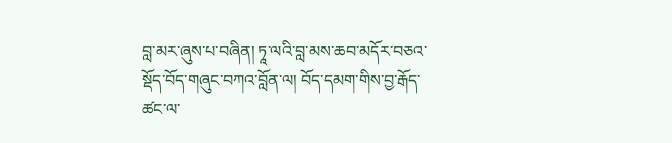བླ་མར་ཞུས་པ་བཞིན། ཏཱ་ལའི་བླ་མས་ཆབ་མདོར་བཅའ་སྡོད་བོད་གཞུང་བཀའ་བློན་ལ། བོད་དམག་གིས་བྱ་རྒོད་ཚང་ལ་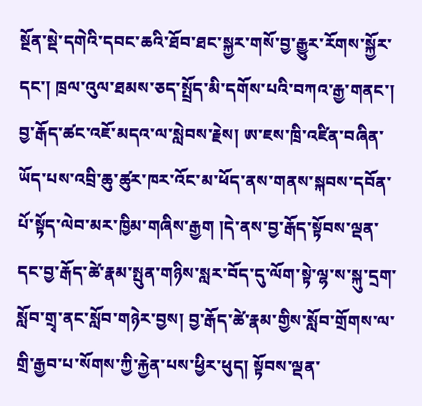སྔོན་སྡེ་དགེའི་དབང་ཆའི་ཐོབ་ཐང་སྐྱར་གསོ་བྱ་རྒྱུར་རོགས་སྐྱོར་དང་། ཁྲལ་འུལ་ཐམས་ཅད་སྤྲོད་མི་དགོས་པའི་བཀའ་རྒྱ་གནང་། བྱ་རྒོད་ཚང་འཇོ་མདའ་ལ་སླེབས་རྗེས། ཨ་ཇས་ཁྲི་འཛིན་བཞིན་ཡོད་པས་འབྲི་ཆུ་ཚུར་ཁར་འོང་མ་ཕོད་ནས་གནས་སྐབས་དབོན་པོ་སྟོད་ལེབ་མར་ཁྱིམ་གཞིས་རྒྱག །དེ་ནས་བྱ་རྒོད་སྟོབས་ལྡན་དང་བྱ་རྒོད་ཚེ་རྣམ་སྤུན་གཉིས་སླར་བོད་དུ་ལོག་སྟེ་ལྷ་ས་སྐུ་དྲག་སློབ་གྲྭ་ནང་སློབ་གཉེར་བྱས། བྱ་རྒོད་ཚེ་རྣམ་གྱིས་སློབ་གྲོགས་ལ་གྲི་རྒྱབ་པ་སོགས་ཀྱི་རྐྱེན་པས་ཕྱིར་ཕུད། སྟོབས་ལྡན་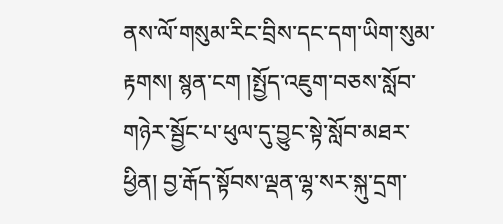ནས་ལོ་གསུམ་རིང་བྲིས་དང་དག་ཡིག་སུམ་རྟགས། སྙན་ངག །སྤྱོད་འཇུག་བཅས་སློབ་གཉེར་སྦྱོང་པ་ཕུལ་དུ་བྱུང་སྟེ་སློབ་མཐར་ཕྱིན། བྱ་རྒོད་སྟོབས་ལྡན་ལྷ་སར་སྐུ་དྲག་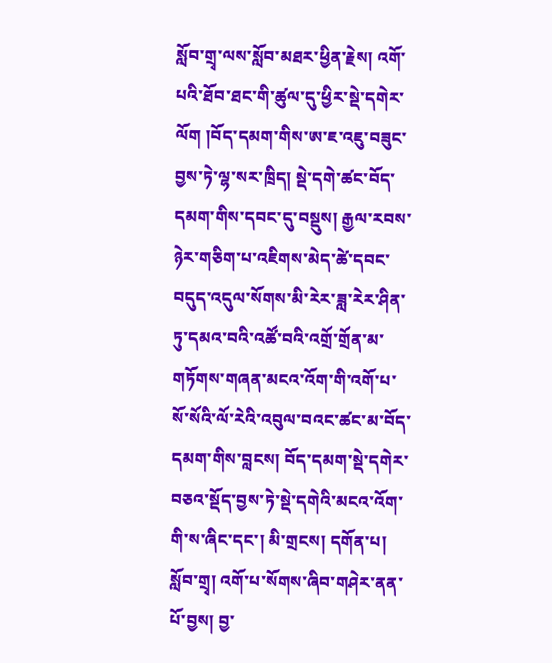སློབ་གྲྭ་ལས་སློབ་མཐར་ཕྱིན་རྗེས། འགོ་པའི་ཐོབ་ཐང་གི་ཚུལ་དུ་ཕྱིར་སྡེ་དགེར་ལོག །བོད་དམག་གིས་ཨ་ཇ་འཇུ་བཟུང་བྱས་ཏེ་ལྷ་སར་ཁྲིད། སྡེ་དགེ་ཚང་བོད་དམག་གིས་དབང་དུ་བསྡུས། རྒྱལ་རབས་ཉེར་གཅིག་པ་འཇིགས་མེད་ཚེ་དབང་བདུད་འདུལ་སོགས་མི་རེར་ཟླ་རེར་ཤིན་ཏུ་དམའ་བའི་འཚོ་བའི་འགྲོ་གྲོན་མ་གཏོགས་གཞན་མངའ་འོག་གི་འགོ་པ་སོ་སོའི་ལོ་རེའི་འབུལ་བའང་ཚང་མ་བོད་དམག་གིས་བླངས། བོད་དམག་སྡེ་དགེར་བཅའ་སྡོད་བྱས་ཏེ་སྡེ་དགེའི་མངའ་འོག་གི་ས་ཞིང་དང་། མི་གྲངས། དགོན་པ། སློབ་གྲྭ། འགོ་པ་སོགས་ཞིབ་གཤེར་ནན་པོ་བྱས། བྱ་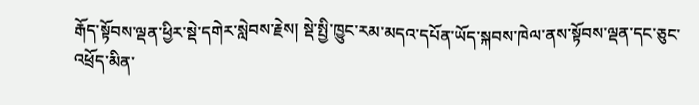རྒོད་སྟོབས་ལྡན་ཕྱིར་སྡེ་དགེར་སླེབས་རྗེས། སྡེ་སྤྱི་ཁྱུང་རམ་མདའ་དཔོན་ཡོད་སྐབས་ཁེལ་ནས་སྟོབས་ལྡན་དང་ཅུང་འཕྲོད་མིན་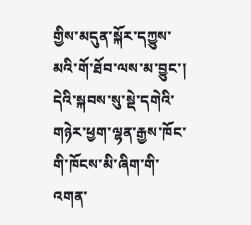གྱིས་མདུན་སྐོར་དཀྱུས་མའི་གོ་ཐོབ་ལས་མ་བྱུང་། དེའི་སྐབས་སུ་སྡེ་དགེའི་གཉེར་ཕྱག་ལྷན་རྒྱས་ཁོང་གི་ཁོངས་མི་ཞིག་གི་འགན་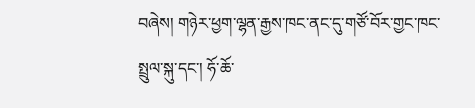བཞེས། གཉེར་ཕྱག་ལྷན་རྒྱས་ཁང་ནང་དུ་གཙོ་བོར་གྱང་ཁང་སྤྲུལ་སྐུ་དང་། ཧོ་ཆོ་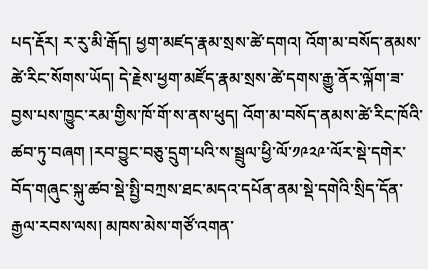པད་རྡོར། ར་རུ་མི་རྒོད། ཕྱག་མཛད་རྣམ་སྲས་ཚེ་དགའ། འོག་མ་བསོད་ནམས་ཚེ་རིང་སོགས་ཡོད། དེ་རྗེས་ཕྱག་མཛོད་རྣམ་སྲས་ཚེ་དགས་རྒྱུ་ནོར་ལྐོག་ཟ་བྱས་པས་ཁྱུང་རམ་གྱིས་ཁོ་གོ་ས་ནས་ཕུད། འོག་མ་བསོད་ནམས་ཚེ་རིང་ཁོའི་ཚབ་ཏུ་བཞག །རབ་བྱུང་བཅུ་དྲུག་པའི་ས་སྦྲུལ་ཕྱི་ལོ་༡༩༢༩་ལོར་སྡེ་དགེར་བོད་གཞུང་སྐུ་ཚབ་སྡེ་སྤྱི་བཀྲས་ཐང་མདའ་དཔོན་ནམ་སྡེ་དགེའི་སྲིད་དོན་རྒྱལ་རབས་ལས། མཁས་མེས་གཙོ་འགན་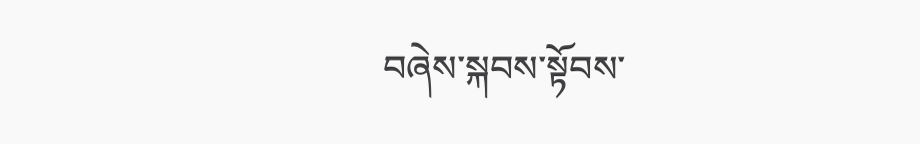བཞེས་སྐབས་སྟོབས་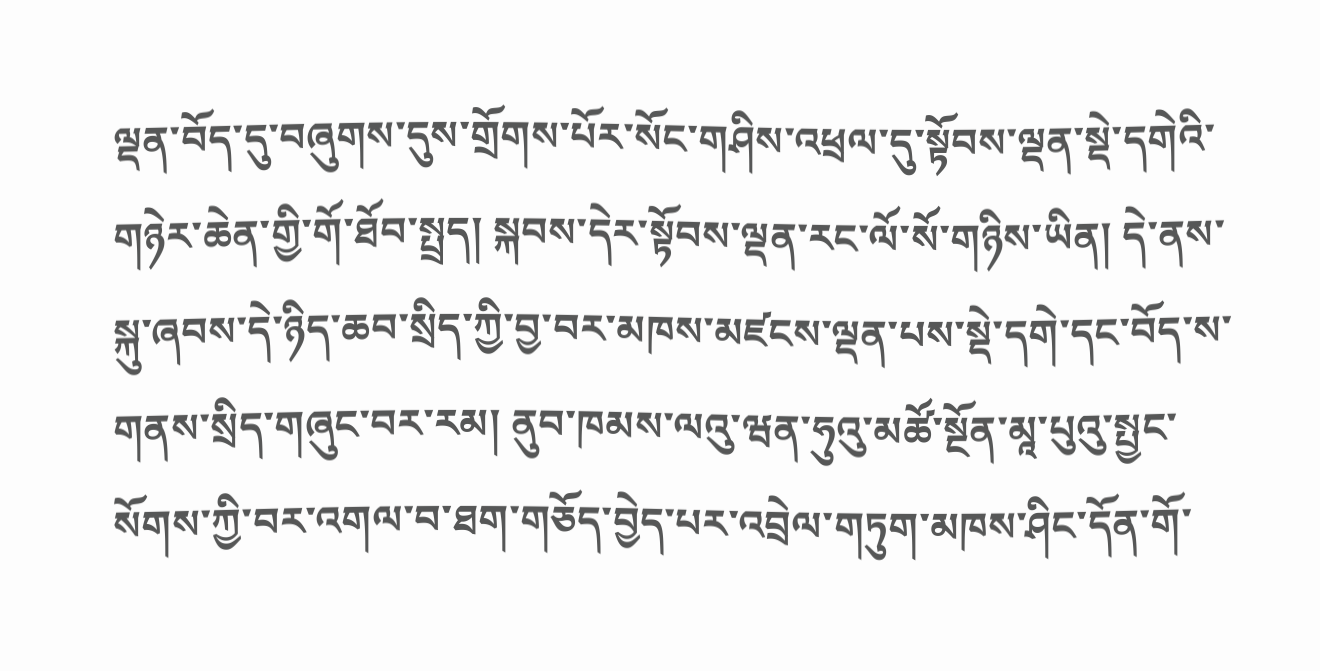ལྡན་བོད་དུ་བཞུགས་དུས་གྲོགས་པོར་སོང་གཤིས་འཕྲལ་དུ་སྟོབས་ལྡན་སྡེ་དགེའི་གཉེར་ཆེན་གྱི་གོ་ཐོབ་སྤྲད། སྐབས་དེར་སྟོབས་ལྡན་རང་ལོ་སོ་གཉིས་ཡིན། དེ་ནས་སྐུ་ཞབས་དེ་ཉིད་ཆབ་སྲིད་ཀྱི་བྱ་བར་མཁས་མཛངས་ལྡན་པས་སྡེ་དགེ་དང་བོད་ས་གནས་སྲིད་གཞུང་བར་རམ། ནུབ་ཁམས་ལའུ་ཝན་ཧུའུ་མཚོ་སྔོན་མཱ་པུའུ་སྤྱང་སོགས་ཀྱི་བར་འགལ་བ་ཐག་གཅོད་བྱེད་པར་འབྲེལ་གཏུག་མཁས་ཤིང་དོན་གོ་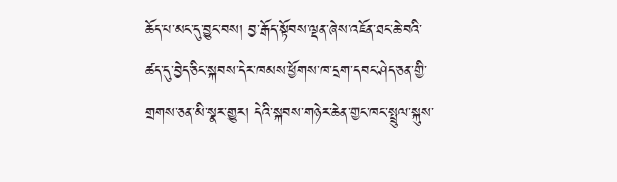ཆོད་པ་མང་དུ་བྱུང་བས། བྱ་རྒོད་སྟོབས་ལྡན་ཞེས་འཇོན་ཐང་ཆེ་བའི་ཚད་དུ་བྱེད་ཅིང་སྐབས་དེར་ཁམས་ཕྱོགས་ཁ་དྲག་དབང་ཤེད་ཅན་གྱི་གྲགས་ཅན་མི་སྣར་གྱུར། དེའི་སྐབས་གཉེར་ཆེན་གྱང་ཁང་སྤྲུལ་སྐུས་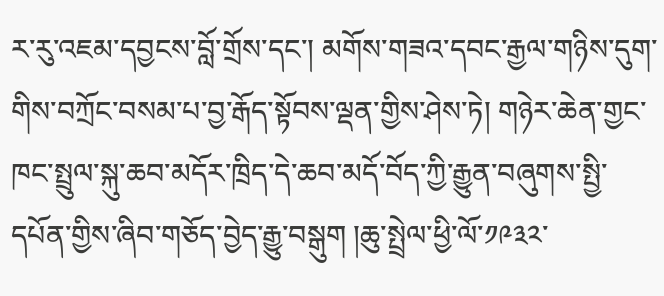ར་རུ་འཇམ་དབྱངས་བློ་གྲོས་དང་། མགོས་གཟའ་དབང་རྒྱལ་གཉིས་དུག་གིས་བཀྲོང་བསམ་པ་བྱ་རྒོད་སྟོབས་ལྡན་གྱིས་ཤེས་ཏེ། གཉེར་ཆེན་གྱང་ཁང་སྤྲུལ་སྐུ་ཆབ་མདོར་ཁྲིད་དེ་ཆབ་མདོ་བོད་ཀྱི་རྒྱུན་བཞུགས་སྤྱི་དཔོན་གྱིས་ཞིབ་གཅོད་བྱེད་རྒྱུ་བསྒུག །ཆུ་སྤྲེལ་ཕྱི་ལོ་༡༩༣༢་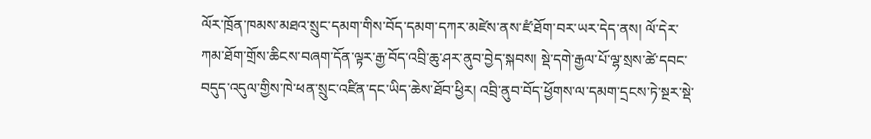ལོར་ཁྲོན་ཁམས་མཐའ་སྲུང་དམག་གིས་བོད་དམག་དཀར་མཛེས་ནས་ཛཾ་ཐོག་བར་ཡར་དེད་ནས། ལོ་དེར་ཀམ་ཐོག་གྲོས་ཆིངས་བཞག་དོན་ལྟར་རྒྱ་བོད་འབྲི་ཆུ་ཤར་ནུབ་བྱེད་སྐབས། སྡེ་དགེ་རྒྱལ་པོ་ལྷ་སྲས་ཚེ་དབང་བདུད་འདུལ་གྱིས་ཁེ་ཕན་སྲུང་འཛིན་དང་ཡིད་ཆེས་ཐོབ་ཕྱིར། འབྲི་ནུབ་བོད་ཕྱོགས་ལ་དམག་དྲངས་ཏེ་སྔར་སྡེ་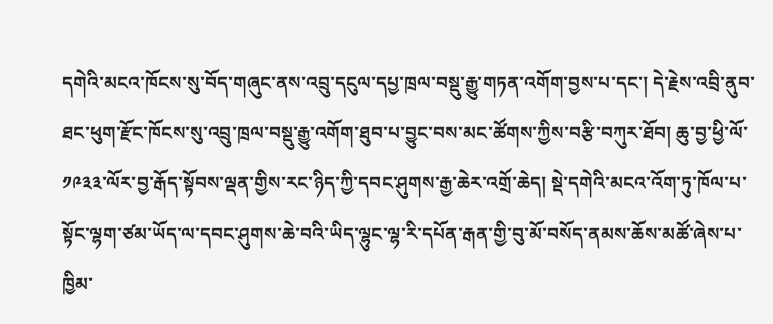དགེའི་མངའ་ཁོངས་སུ་བོད་གཞུང་ནས་འབྲུ་དངུལ་དཔྱ་ཁྲལ་བསྡུ་རྒྱུ་གཏན་འགོག་བྱས་པ་དང་། དེ་རྗེས་འབྲི་ནུབ་ཐང་ཕུག་རྫོང་ཁོངས་སུ་འབྲུ་ཁྲལ་བསྡུ་རྒྱུ་འགོག་ཐུབ་པ་བྱུང་བས་མང་ཚོགས་ཀྱིས་བརྩི་བཀུར་ཐོབ། ཆུ་བྱ་ཕྱི་ལོ་༡༩༣༣་ལོར་བྱ་རྒོད་སྟོབས་ལྡན་གྱིས་རང་ཉིད་ཀྱི་དབང་ཤུགས་རྒྱ་ཆེར་འགྲོ་ཆེད། སྡེ་དགེའི་མངའ་འོག་ཏུ་ཁོལ་པ་སྟོང་ལྷག་ཙམ་ཡོད་ལ་དབང་ཤུགས་ཆེ་བའི་ཡིད་ལྷུང་ལྷ་རི་དཔོན་རྒན་གྱི་བུ་མོ་བསོད་ནམས་ཆོས་མཚོ་ཞེས་པ་ཁྱིམ་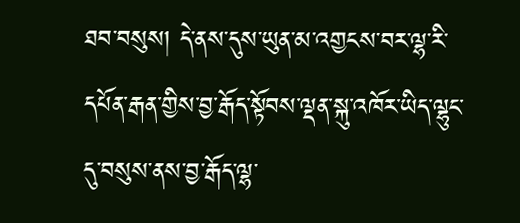ཐབ་བསུས། དེ་ནས་དུས་ཡུན་མ་འགྱངས་བར་ལྷ་རི་དཔོན་རྒན་གྱིས་བྱ་རྒོད་སྟོབས་ལྡན་སྐུ་འཁོར་ཡིད་ལྷུང་དུ་བསུས་ནས་བྱ་རྒོད་ལྷ་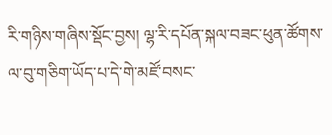རི་གཉིས་གཞིས་སྡོང་བྱས། ལྷ་རི་དཔོན་སྐལ་བཟང་ཕུན་ཚོགས་ལ་བུ་གཅིག་ཡོད་པ་དེ་གེ་མཛོ་བསང་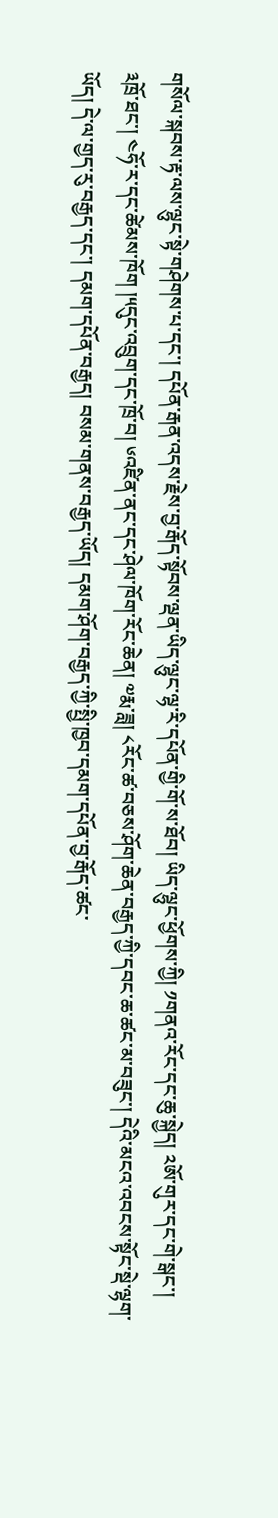གསོལ་སྐབས་རྟ་ལས་ལྷུང་སྟེ་གཤེགས་པ་དང་། དཔོན་རྒན་འདས་རྗེས་བྱ་རྒོད་སྟོབས་ལྡན་ཡིད་ལྷུང་ལྷ་རི་དཔོན་གྱི་གོ་ས་ཐོབ། ཡིད་ལྷུང་ཕྱོགས་ཀྱི། ༡གནའ་རོང་དང་ཆུ་སྐྱེད། ༢ཨོ་གུར་དང་གེ་སྒང་། ༣ཁྲོ་ཐང་། ༤ཧོ་ར་དང་ཚེམས་ཁོག །༥དུང་འབྲུག་དང་ཁྲོ་བ། ༦འཛིན་ནང་དང་ཤེལ་ཁོག་རོང་ཆེན། ༧རྨ་ཟླ། ༨རོང་ཚ་བཅས་ཤོག་ཆེན་བརྒྱད་ཀྱི་དབང་ཆ་ཚང་མ་བཟུང་། དེའི་མངའ་འབངས་སྟོང་སྡེ་ལྷག་ཡོད། དེ་ལ་གྱད་རུ་བརྒྱད་དང་། དམག་དཔོན་བརྒྱད། བསམ་གནས་བརྒྱད་ཡོད། དམག་ཤོག་བརྒྱད་ཀྱི་སྤྱི་ཁྱབ་དམག་དཔོན་བྱ་རྒོད་ཚང་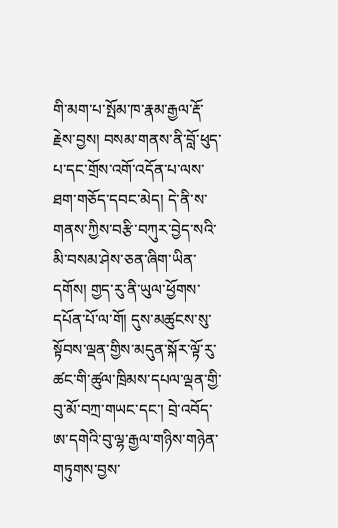གི་མག་པ་སྤོམ་ཁ་རྣམ་རྒྱལ་རྡོ་རྗེས་བྱས། བསམ་གནས་ནི་བློ་ཕུད་པ་དང་གྲོས་འགོ་འདོན་པ་ལས་ཐག་གཅོད་དབང་མེད། དེ་ནི་ས་གནས་ཀྱིས་བརྩི་བཀུར་བྱེད་སའི་མི་བསམ་ཤེས་ཅན་ཞིག་ཡིན་དགོས། གྱད་རུ་ནི་ཡུལ་ཕྱོགས་དཔོན་པོ་ལ་གོ། དུས་མཚུངས་སུ་སྟོབས་ལྡན་གྱིས་མདུན་སྐོར་ལྟོ་རུ་ཚང་གི་ཚུལ་ཁྲིམས་དཔལ་ལྡན་གྱི་བུ་མོ་བཀྲ་གཡང་དང་། བྲེ་འབོད་ཨ་དགེའི་བུ་ལྷ་རྒྱལ་གཉིས་གཉེན་གཏུགས་བྱས་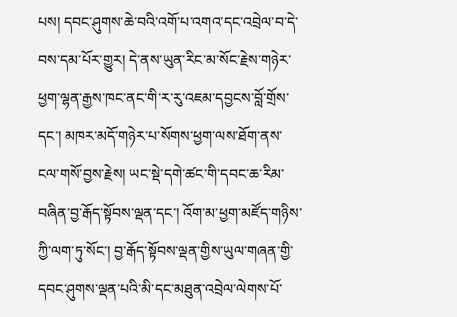པས། དབང་ཤུགས་ཆེ་བའི་འགོ་པ་འགའ་དང་འབྲེལ་བ་དེ་བས་དམ་པོར་གྱུར། དེ་ནས་ཡུན་རིང་མ་སོང་རྗེས་གཉེར་ཕྱག་ལྷན་རྒྱས་ཁང་ནང་གི་ར་རུ་འཇམ་དབྱངས་བློ་གྲོས་དང་། མཁར་མདོ་གཉེར་པ་སོགས་ཕྱག་ལས་ཐོག་ནས་ངལ་གསོ་བྱས་རྗེས། ཡང་སྡེ་དགེ་ཚང་གི་དབང་ཆ་རིམ་བཞིན་བྱ་རྒོད་སྟོབས་ལྡན་དང་། འོག་མ་ཕྱག་མཛོད་གཉིས་ཀྱི་ལག་ཏུ་སོང་། བྱ་རྒོད་སྟོབས་ལྡན་གྱིས་ཡུལ་གཞན་གྱི་དབང་ཤུགས་ལྡན་པའི་མི་དང་མཐུན་འབྲེལ་ལེགས་པོ་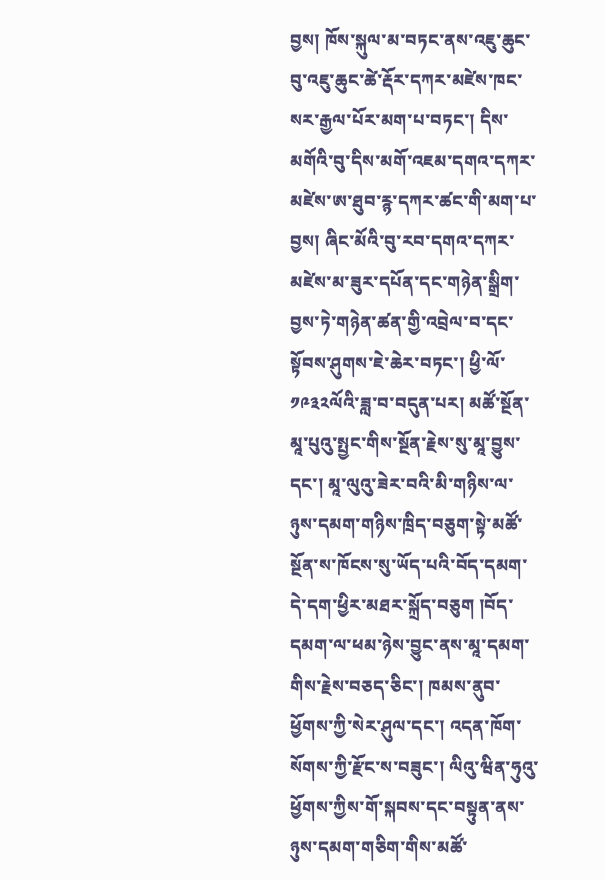བྱས། ཁོས་སྐུལ་མ་བཏང་ནས་འཇུ་ཆུང་བུ་འཇུ་ཆུང་ཚེ་རྡོར་དཀར་མཛེས་ཁང་སར་རྒྱལ་པོར་མག་པ་བཏང་། དིས་མགོའི་བུ་དིས་མགོ་འཇམ་དགའ་དཀར་མཛེས་ཨ་ཐུབ་རྙ་དཀར་ཚང་གི་མག་པ་བྱས། ཞིང་མོའི་བུ་རབ་དགའ་དཀར་མཛེས་མ་ཟུར་དཔོན་དང་གཉེན་སྒྲིག་བྱས་ཏེ་གཉེན་ཚན་གྱི་འབྲེལ་བ་དང་སྟོབས་ཤུགས་ཇེ་ཆེར་བཏང་། ཕྱི་ལོ་༡༩༣༢ལོའི་ཟླ་བ་བདུན་པར། མཚོ་སྔོན་མཱ་པུའུ་སྤྱང་གིས་སྔོན་རྗེས་སུ་མཱ་བྱུས་དང་། མཱ་ལུའུ་ཟེར་བའི་མི་གཉིས་ལ་ཉུས་དམག་གཉིས་ཁྲིད་བཅུག་སྟེ་མཚོ་སྔོན་ས་ཁོངས་སུ་ཡོད་པའི་བོད་དམག་དེ་དག་ཕྱིར་མཐར་སྐྲོད་བཅུག །བོད་དམག་ལ་ཕམ་ཉེས་བྱུང་ནས་མཱ་དམག་གིས་རྗེས་བཅད་ཅིང་། ཁམས་ནུབ་ཕྱོགས་ཀྱི་སེར་ཤུལ་དང་། འདན་ཁོག་སོགས་ཀྱི་རྫོང་ས་བཟུང་། ལིའུ་ཝིན་ཧུའུ་ཕྱོགས་ཀྱིས་གོ་སྐབས་དང་བསྟུན་ནས་ཉུས་དམག་གཅིག་གིས་མཚོ་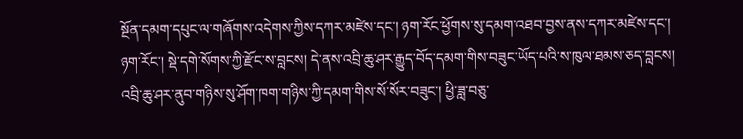སྔོན་དམག་དཔུང་ལ་གཞོགས་འདེགས་ཀྱིས་དཀར་མཛེས་དང་། ཉག་རོང་ཕྱོགས་སུ་དམག་འཐབ་བྱས་ནས་དཀར་མཛེས་དང་། ཉག་རོང་། སྡེ་དགེ་སོགས་ཀྱི་རྫོང་ས་བླངས། དེ་ནས་འབྲི་ཆུ་ཤར་རྒྱུད་བོད་དམག་གིས་བཟུང་ཡོད་པའི་ས་ཁུལ་ཐམས་ཅད་བླངས། འབྲི་ཆུ་ཤར་ནུབ་གཉིས་སུ་ཤོག་ཁག་གཉིས་ཀྱི་དམག་གིས་སོ་སོར་བཟུང་། ཕྱི་ཟླ་བཅུ་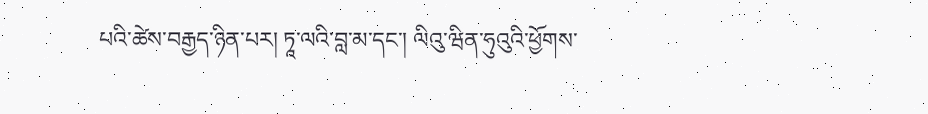པའི་ཚེས་བརྒྱད་ཉིན་པར། ཏཱ་ལའི་བླ་མ་དང་། ལིའུ་ཝིན་ཧུའུའི་ཕྱོགས་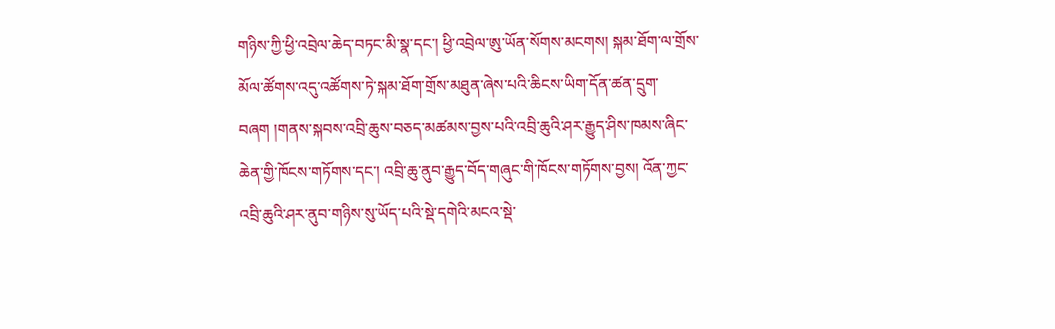གཉིས་ཀྱི་ཕྱི་འབྲེལ་ཆེད་བཏང་མི་སྣ་དང་། ཕྱི་འབྲེལ་ཨུ་ཡོན་སོགས་མངགས། སྐམ་ཐོག་ལ་གྲོས་མོལ་ཚོགས་འདུ་འཚོགས་ཏེ་སྐམ་ཐོག་གྲོས་མཐུན་ཞེས་པའི་ཆིངས་ཡིག་དོན་ཚན་དྲུག་བཞག །གནས་སྐབས་འབྲི་ཆུས་བཅད་མཚམས་བྱས་པའི་འབྲི་ཆུའི་ཤར་རྒྱུད་ཤིས་ཁམས་ཞིང་ཆེན་གྱི་ཁོངས་གཏོགས་དང་། འབྲི་ཆུ་ནུབ་རྒྱུད་བོད་གཞུང་གི་ཁོངས་གཏོགས་བྱས། འོན་ཀྱང་འབྲི་ཆུའི་ཤར་ནུབ་གཉིས་སུ་ཡོད་པའི་སྡེ་དགེའི་མངའ་སྡེ་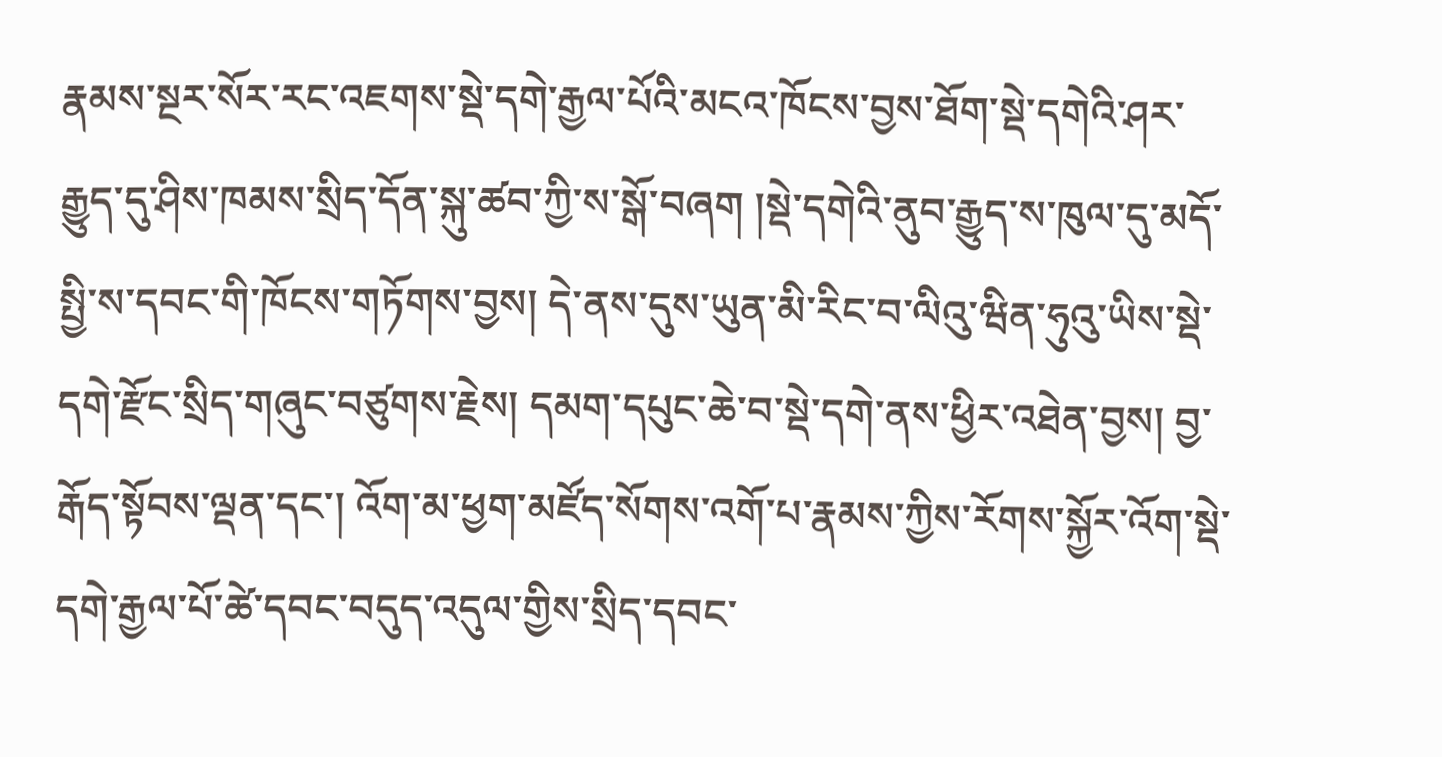རྣམས་སྔར་སོར་རང་འཇགས་སྡེ་དགེ་རྒྱལ་པོའི་མངའ་ཁོངས་བྱས་ཐོག་སྡེ་དགེའི་ཤར་རྒྱུད་དུ་ཤིས་ཁམས་སྲིད་དོན་སྐུ་ཚབ་ཀྱི་ས་སྒོ་བཞག །སྡེ་དགེའི་ནུབ་རྒྱུད་ས་ཁུལ་དུ་མདོ་སྤྱི་ས་དབང་གི་ཁོངས་གཏོགས་བྱས། དེ་ནས་དུས་ཡུན་མི་རིང་བ་ལིའུ་ཝིན་ཧུའུ་ཡིས་སྡེ་དགེ་རྫོང་སྲིད་གཞུང་བཙུགས་རྗེས། དམག་དཔུང་ཆེ་བ་སྡེ་དགེ་ནས་ཕྱིར་འཐེན་བྱས། བྱ་རྒོད་སྟོབས་ལྡན་དང་། འོག་མ་ཕྱག་མཛོད་སོགས་འགོ་པ་རྣམས་ཀྱིས་རོགས་སྐྱོར་འོག་སྡེ་དགེ་རྒྱལ་པོ་ཚེ་དབང་བདུད་འདུལ་གྱིས་སྲིད་དབང་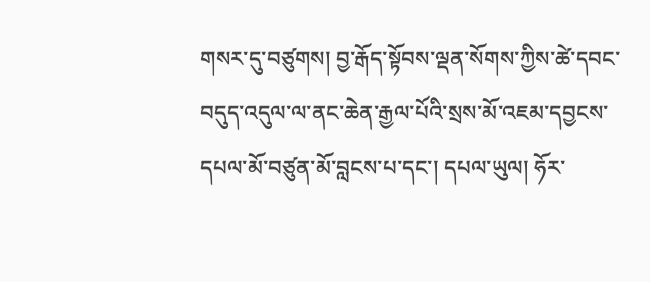གསར་དུ་བཙུགས། བྱ་རྒོད་སྟོབས་ལྡན་སོགས་ཀྱིས་ཚེ་དབང་བདུད་འདུལ་ལ་ནང་ཆེན་རྒྱལ་པོའི་སྲས་མོ་འཇམ་དབྱངས་དཔལ་མོ་བཙུན་མོ་བླངས་པ་དང་། དཔལ་ཡུལ། ཧོར་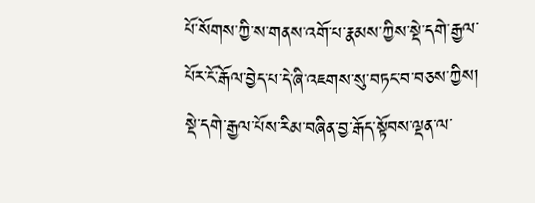པོ་སོགས་ཀྱི་ས་གནས་འགོ་པ་རྣམས་ཀྱིས་སྡེ་དགེ་རྒྱལ་པོར་ངོ་རྒོལ་བྱེད་པ་དེ་ཞི་འཇགས་སུ་བཏང་བ་བཅས་ཀྱིས། སྡེ་དགེ་རྒྱལ་པོས་རིམ་བཞིན་བྱ་རྒོད་སྟོབས་ལྡན་ལ་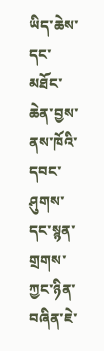ཡིད་ཆེས་དང་མཐོང་ཆེན་བྱས་ནས་ཁོའི་དབང་ཤུགས་དང་སྙན་གྲགས་ཀྱང་ཉིན་བཞིན་ཇེ་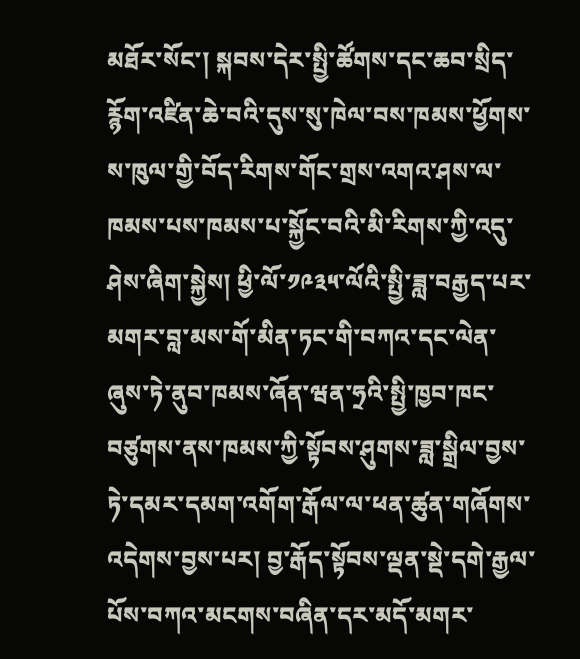མཐོར་སོང་། སྐབས་དེར་སྤྱི་ཚོགས་དང་ཆབ་སྲིད་རྙོག་འཛིན་ཆེ་བའི་དུས་སུ་ཁེལ་བས་ཁམས་ཕྱོགས་ས་ཁུལ་གྱི་བོད་རིགས་གོང་གྲས་འགའ་ཤས་ལ་ཁམས་པས་ཁམས་པ་སྐྱོང་བའི་མི་རིགས་ཀྱི་འདུ་ཤེས་ཞིག་སྐྱེས། ཕྱི་ལོ་༡༩༣༥་ལོའི་སྤྱི་ཟླ་བརྒྱད་པར་མགར་བླ་མས་གོ་མིན་ཏང་གི་བཀའ་དང་ལེན་ཞུས་ཏེ་ནུབ་ཁམས་ཞོན་ཝན་ཧྲའི་སྤྱི་ཁྱབ་ཁང་བཙུགས་ནས་ཁམས་ཀྱི་སྟོབས་ཤུགས་ཟླ་སྒྲིལ་བྱས་ཏེ་དམར་དམག་འགོག་རྒོལ་ལ་ཕན་ཚུན་གཞོགས་འདེགས་བྱས་པར། བྱ་རྒོད་སྟོབས་ལྡན་སྡེ་དགེ་རྒྱལ་པོས་བཀའ་མངགས་བཞིན་དར་མདོ་མགར་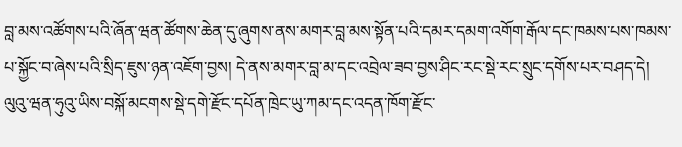བླ་མས་འཚོགས་པའི་ཞོན་ཝན་ཚོགས་ཆེན་དུ་ཞུགས་ནས་མགར་བླ་མས་སྟོན་པའི་དམར་དམག་འགོག་རྒོལ་དང་ཁམས་པས་ཁམས་པ་སྐྱོང་བ་ཞེས་པའི་སྲིད་ཇུས་ཉན་འཇོག་བྱས། དེ་ནས་མགར་བླ་མ་དང་འབྲེལ་ཟབ་བྱས་ཤིང་རང་སྡེ་རང་སྲུང་དགོས་པར་བཤད་དེ། ལུའུ་ཝན་ཧུའུ་ཡིས་བསྐོ་མངགས་སྡེ་དགེ་རྫོང་དཔོན་ཁྲེང་ཡུ་ཀམ་དང་འདན་ཁོག་རྫོང་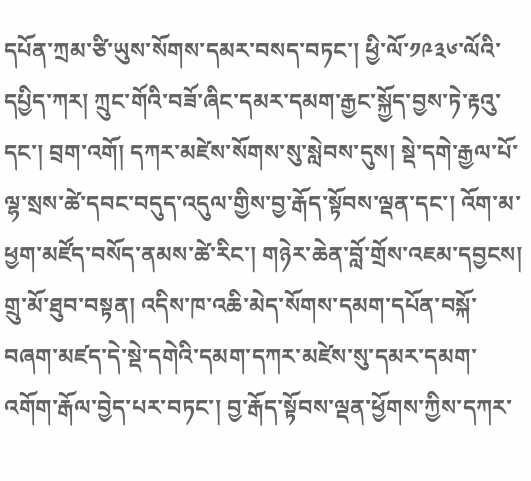དཔོན་ཀྲམ་ཙི་ཡུས་སོགས་དམར་བསད་བཏང་། ཕྱི་ལོ་༡༩༣༦་ལོའི་དཔྱིད་ཀར། ཀྲུང་གོའི་བཟོ་ཞིང་དམར་དམག་རྒྱང་སྐྱོད་བྱས་ཏེ་རྟའུ་དང་། བྲག་འགོ། དཀར་མཛེས་སོགས་སུ་སླེབས་དུས། སྡེ་དགེ་རྒྱལ་པོ་ལྷ་སྲས་ཚེ་དབང་བདུད་འདུལ་གྱིས་བྱ་རྒོད་སྟོབས་ལྡན་དང་། འོག་མ་ཕྱག་མཛོད་བསོད་ནམས་ཚེ་རིང་། གཉེར་ཆེན་བློ་གྲོས་འཇམ་དབྱངས། གྲུ་མོ་ཐུབ་བསྟན། འདིས་ཁ་འཆི་མེད་སོགས་དམག་དཔོན་བསྐོ་བཞག་མཛད་དེ་སྡེ་དགེའི་དམག་དཀར་མཛེས་སུ་དམར་དམག་འགོག་རྒོལ་བྱེད་པར་བཏང་། བྱ་རྒོད་སྟོབས་ལྡན་ཕྱོགས་ཀྱིས་དཀར་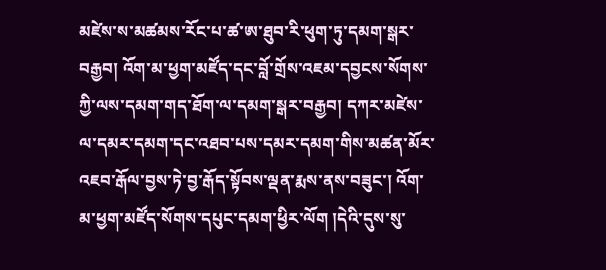མཛེས་ས་མཚམས་རོང་པ་ཚ་ཨ་ཐུབ་རི་ཕུག་ཏུ་དམག་སྒར་བརྒྱབ། འོག་མ་ཕྱག་མཛོད་དང་བློ་གྲོས་འཇམ་དབྱངས་སོགས་ཀྱི་ལས་དམག་གད་ཐོག་ལ་དམག་སྒར་བརྒྱབ། དཀར་མཛེས་ལ་དམར་དམག་དང་འཐབ་པས་དམར་དམག་གིས་མཚན་མོར་འཇབ་རྒོལ་བྱས་ཏེ་བྱ་རྒོད་སྟོབས་ལྡན་རྨས་ནས་བཟུང་། འོག་མ་ཕྱག་མཛོད་སོགས་དཔུང་དམག་ཕྱིར་ལོག །དེའི་དུས་སུ་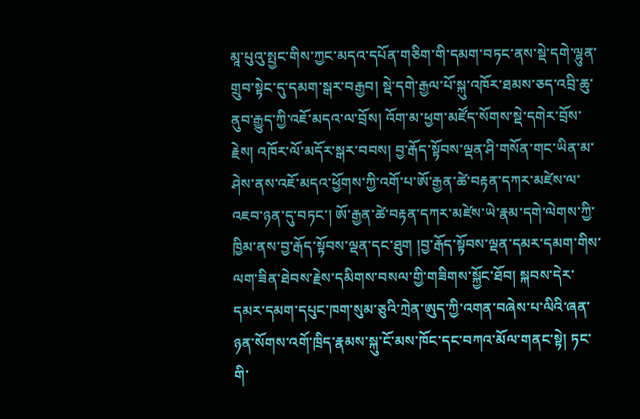མཱ་པུའུ་སྤྱང་གིས་ཀྱང་མདའ་དཔོན་གཅིག་གི་དམག་བཏང་ནས་སྡེ་དགེ་ལྷུན་གྲུབ་སྟེང་དུ་དམག་སྒར་བརྒྱབ། སྡེ་དགེ་རྒྱལ་པོ་སྐུ་འཁོར་ཐམས་ཅད་འབྲི་ཆུ་ནུབ་རྒྱུད་ཀྱི་འཇོ་མདའ་ལ་བྲོས། འོག་མ་ཕྱག་མཛོད་སོགས་སྡེ་དགེར་བྲོས་རྗེས། འཁོར་ལོ་མདོར་སྒར་བབས། བྱ་རྒོད་སྟོབས་ལྡན་ཤི་གསོན་གང་ཡིན་མ་ཤེས་ནས་འཇོ་མདའ་ཕྱོགས་ཀྱི་འགོ་པ་ཨོ་རྒྱན་ཚེ་བརྟན་དཀར་མཛེས་ལ་འཇབ་ཉན་དུ་བཏང་། ཨོ་རྒྱན་ཚེ་བརྟན་དཀར་མཛེས་ཡེ་རྣམ་དགེ་ལེགས་ཀྱི་ཁྱིམ་ནས་བྱ་རྒོད་སྟོབས་ལྡན་དང་ཐུག །བྱ་རྒོད་སྟོབས་ལྡན་དམར་དམག་གིས་ལག་ཟིན་ཐེབས་རྗེས་དམིགས་བསལ་གྱི་གཟིགས་སྐྱོང་ཐོབ། སྐབས་དེར་དམར་དམག་དཔུང་ཁག་སུམ་ཅུའི་ཀྲེན་ཨུད་ཀྱི་འགན་བཞེས་པ་ལིའི་ཞན་ཉན་སོགས་འགོ་ཁྲིད་རྣམས་སྐུ་ངོ་མས་ཁོང་དང་བཀའ་མོལ་གནང་སྟེ། ཏང་གི་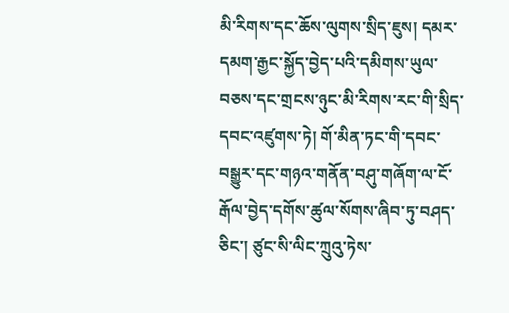མི་རིགས་དང་ཆོས་ལུགས་སྲིད་ཇུས། དམར་དམག་རྒྱང་སྐྱོད་བྱེད་པའི་དམིགས་ཡུལ་བཅས་དང་གྲངས་ཉུང་མི་རིགས་རང་གི་སྲིད་དབང་འཛུགས་ཏེ། གོ་མིན་ཏང་གི་དབང་བསྒྱུར་དང་གཉའ་གནོན་བཤུ་གཞོག་ལ་ངོ་རྒོལ་བྱེད་དགོས་ཚུལ་སོགས་ཞིབ་ཏུ་བཤད་ཅིང་། ཙུང་སི་ལིང་ཀྲུའུ་ཏེས་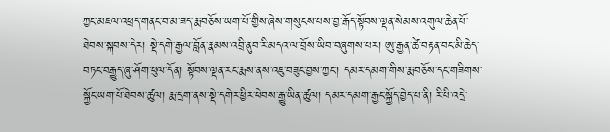ཀྱང་མཇལ་འཕྲད་གནང་བ་མ་ཟད་རྨ་བཅོས་ཡག་པོ་གྱིས་ཞེས་གསུངས་པས་བྱ་རྒོད་སྟོབས་ལྡན་སེམས་འགུལ་ཆེན་པོ་ཐེབས་སྐབས་དེར། སྡེ་དགེ་རྒྱལ་བློན་རྣམས་འབྲི་ནུབ་རི་མདའ་ལ་བྲོས་ཡིབ་བཞུགས་པར། ཨུ་རྒྱན་ཚེ་བརྟན་བང་མི་ཆེད་བཏང་བརྒྱུད་ཞུ་ཤོག་ཕུལ་དོན། སྟོབས་ལྡན་རང་རྨས་ནས་འཇུ་བཟུང་བྱས་ཀྱང་། དམར་དམག་གིས་རྨ་བཅོས་དང་གཟིགས་སྐྱོང་ཡག་པོ་ཐེབས་ཚུལ། རྨ་དྲག་ནས་སྡེ་དགེར་ཕྱིར་ཕེབས་རྒྱུ་ཡིན་ཚུལ། དམར་དམག་རྒྱང་སྐྱོད་བྱེད་པ་ནི། རི་པི་འདྲེ་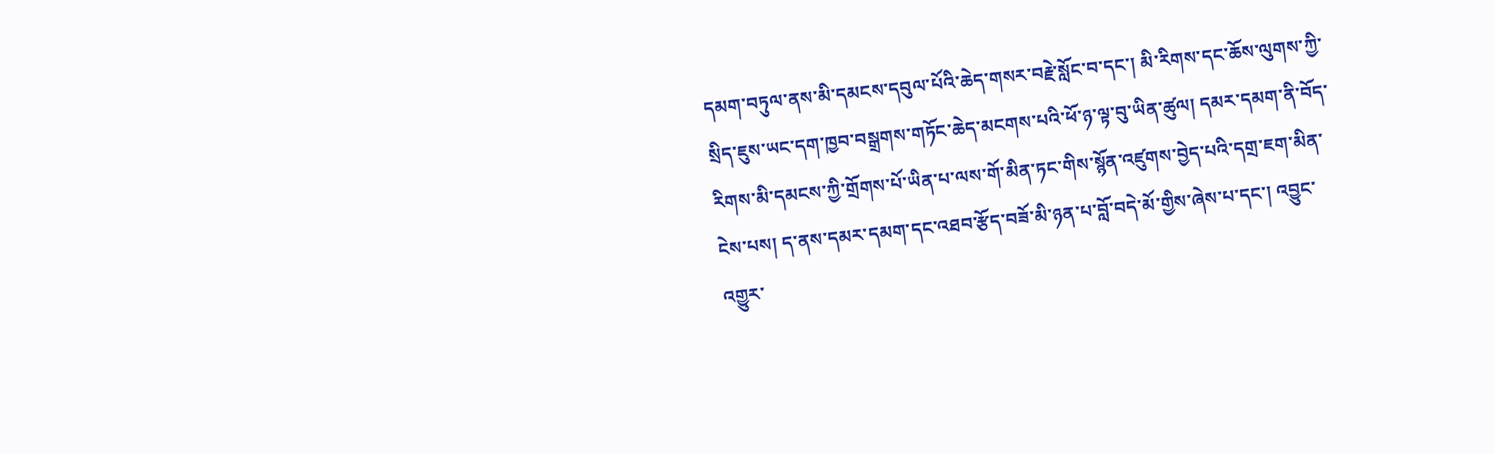དམག་བཏུལ་ནས་མི་དམངས་དབུལ་པོའི་ཆེད་གསར་བརྗེ་སློང་བ་དང་། མི་རིགས་དང་ཆོས་ལུགས་ཀྱི་སྲིད་ཇུས་ཡང་དག་ཁྱབ་བསྒྲགས་གཏོང་ཆེད་མངགས་པའི་ཕོ་ཉ་ལྟ་བུ་ཡིན་ཚུལ། དམར་དམག་ནི་བོད་རིགས་མི་དམངས་ཀྱི་གྲོགས་པོ་ཡིན་པ་ལས་གོ་མིན་ཏང་གིས་སྙོན་འཛུགས་བྱེད་པའི་དགྲ་ཇག་མིན་ངེས་པས། ད་ནས་དམར་དམག་དང་འཐབ་རྩོད་བཟོ་མི་ཉན་པ་བློ་བདེ་མོ་གྱིས་ཞེས་པ་དང་། འབྱུང་འགྱུར་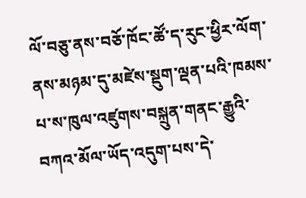ལོ་བཅུ་ནས་བཅོ་ཁོང་ཚོ་ད་རུང་ཕྱིར་ལོག་ནས་མཉམ་དུ་མཛེས་སྡུག་ལྡན་པའི་ཁམས་པ་ས་ཁུལ་འཛུགས་བསྐྲུན་གནང་རྒྱུའི་བཀའ་མོལ་ཡོད་འདུག་པས་དེ་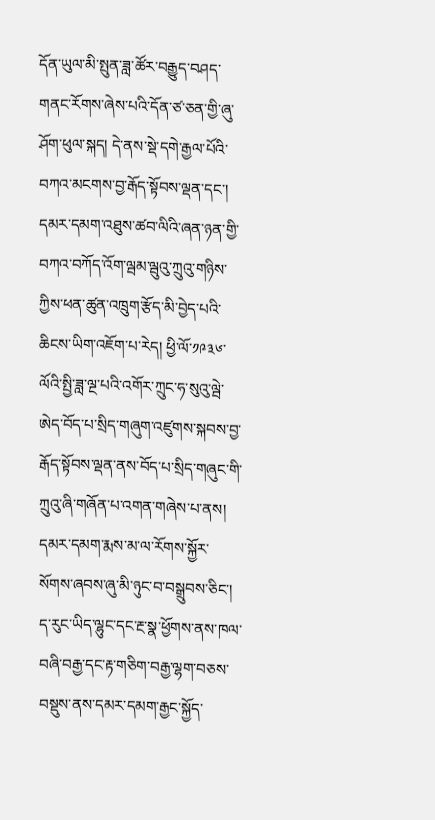དོན་ཡུལ་མི་སྤུན་ཟླ་ཚོར་བརྒྱུད་བཤད་གནང་རོགས་ཞེས་པའི་དོན་ཙ་ཅན་གྱི་ཞུ་ཤོག་ཕུལ་སྐད། དེ་ནས་སྡེ་དགེ་རྒྱལ་པོའི་བཀའ་མངགས་བྱ་རྒོད་སྟོབས་ལྡན་དང་། དམར་དམག་འཐུས་ཚབ་ལིའི་ཞན་ཉན་གྱི་བཀའ་བཀོད་འོག་ལྦམ་ལྦུའུ་ཀྲུའུ་གཉིས་ཀྱིས་ཕན་ཚུན་འཁྲུག་རྩོད་མི་བྱེད་པའི་ཆིངས་ཡིག་འཇོག་པ་རེད། ཕྱི་ལོ་༡༩༣༦་ལོའི་སྤྱི་ཟླ་ལྔ་པའི་འགོར་ཀྲུང་ཧ་སུའུ་ལྦེ་ཨེད་བོད་པ་སྲིད་གཞུག་འཛུགས་སྐབས་བྱ་རྒོད་སྟོབས་ལྡན་ནས་བོད་པ་སྲིད་གཞུང་གི་ཀྲུའུ་ཞི་གཞོན་པ་འགན་གཞེས་པ་ནས། དམར་དམག་རྨས་མ་ལ་རོགས་སྐྱོར་སོགས་ཞབས་ཞུ་མི་ཉུང་བ་བསྒྲུབས་ཅིང་། ད་རུང་ཡིད་ལྷུང་དང་རྔ་སྣ་ཕྱོགས་ནས་ཁལ་བཞི་བརྒྱ་དང་རྟ་གཅིག་བརྒྱ་ལྷག་བཅས་བསྡུས་ནས་དམར་དམག་རྒྱང་སྐྱོད་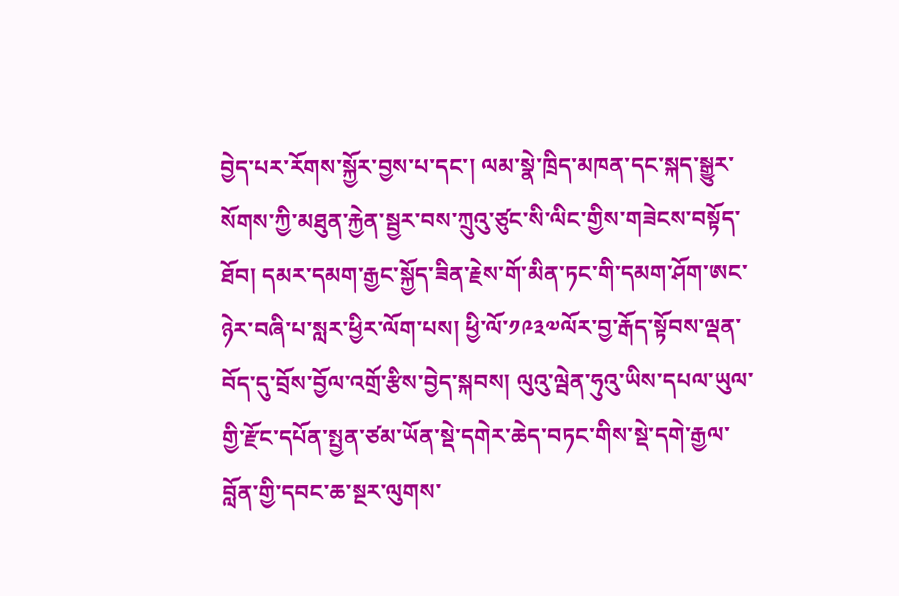བྱེད་པར་རོགས་སྐྱོར་བྱས་པ་དང་། ལམ་སྣེ་ཁྲིད་མཁན་དང་སྐད་སྒྱུར་སོགས་ཀྱི་མཐུན་རྐྱེན་སྦྱར་བས་ཀྲུའུ་ཙུང་སི་ལིང་གྱིས་གཟེངས་བསྟོད་ཐོབ། དམར་དམག་རྒྱང་སྐྱོད་ཟིན་རྗེས་གོ་མིན་ཏང་གི་དམག་ཤོག་ཨང་ཉེར་བཞི་པ་སླར་ཕྱིར་ལོག་པས། ཕྱི་ལོ་༡༩༣༧ལོར་བྱ་རྒོད་སྟོབས་ལྡན་བོད་དུ་བྲོས་བྱོལ་འགྲོ་རྩིས་བྱེད་སྐབས། ལུའུ་ལྦེན་ཧུའུ་ཡིས་དཔལ་ཡུལ་གྱི་རྫོང་དཔོན་སྤྱན་ཙམ་ཡོན་སྡེ་དགེར་ཆེད་བཏང་གིས་སྡེ་དགེ་རྒྱལ་བློན་གྱི་དབང་ཆ་སྔར་ལུགས་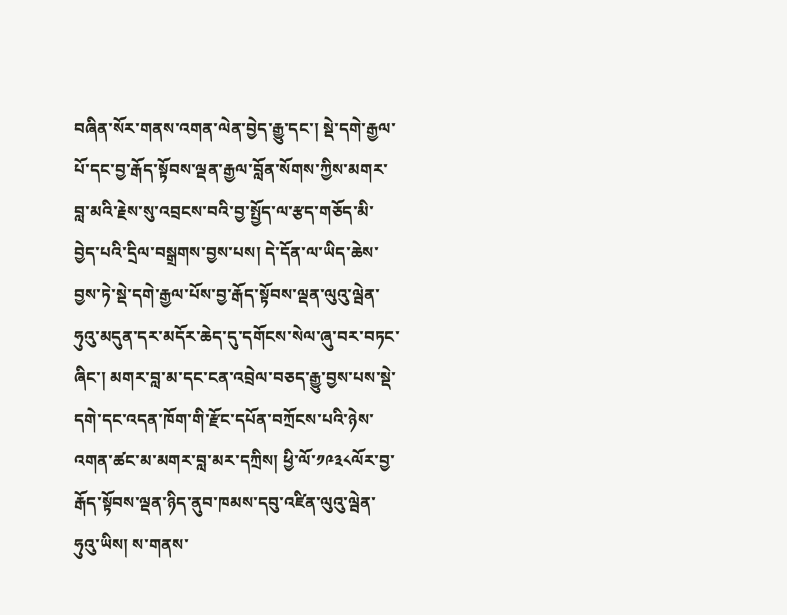བཞིན་སོར་གནས་འགན་ལེན་བྱེད་རྒྱུ་དང་། སྡེ་དགེ་རྒྱལ་པོ་དང་བྱ་རྒོད་སྟོབས་ལྡན་རྒྱལ་བློན་སོགས་ཀྱིས་མགར་བླ་མའི་རྗེས་སུ་འབྲངས་བའི་བྱ་སྤྱོད་ལ་རྩད་གཅོད་མི་བྱེད་པའི་དྲིལ་བསྒྲགས་བྱས་པས། དེ་དོན་ལ་ཡིད་ཆེས་བྱས་ཏེ་སྡེ་དགེ་རྒྱལ་པོས་བྱ་རྒོད་སྟོབས་ལྡན་ལུའུ་ལྦེན་ཧུའུ་མདུན་དར་མདོར་ཆེད་དུ་དགོངས་སེལ་ཞུ་བར་བཏང་ཞིང་། མགར་བླ་མ་དང་ངན་འབྲེལ་བཅད་རྒྱུ་བྱས་པས་སྡེ་དགེ་དང་འདན་ཁོག་གི་རྫོང་དཔོན་བཀྲོངས་པའི་ཉེས་འགན་ཚང་མ་མགར་བླ་མར་དཀྲིས། ཕྱི་ལོ་༡༩༣༨ལོར་བྱ་རྒོད་སྟོབས་ལྡན་ཉིད་ནུབ་ཁམས་དབུ་འཛིན་ལུའུ་ལྦེན་ཧུའུ་ཡིས། ས་གནས་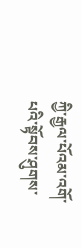ཀྱི་རྒྱལ་པོའམ་འགོ་པའི་སྟོབས་ཤུགས་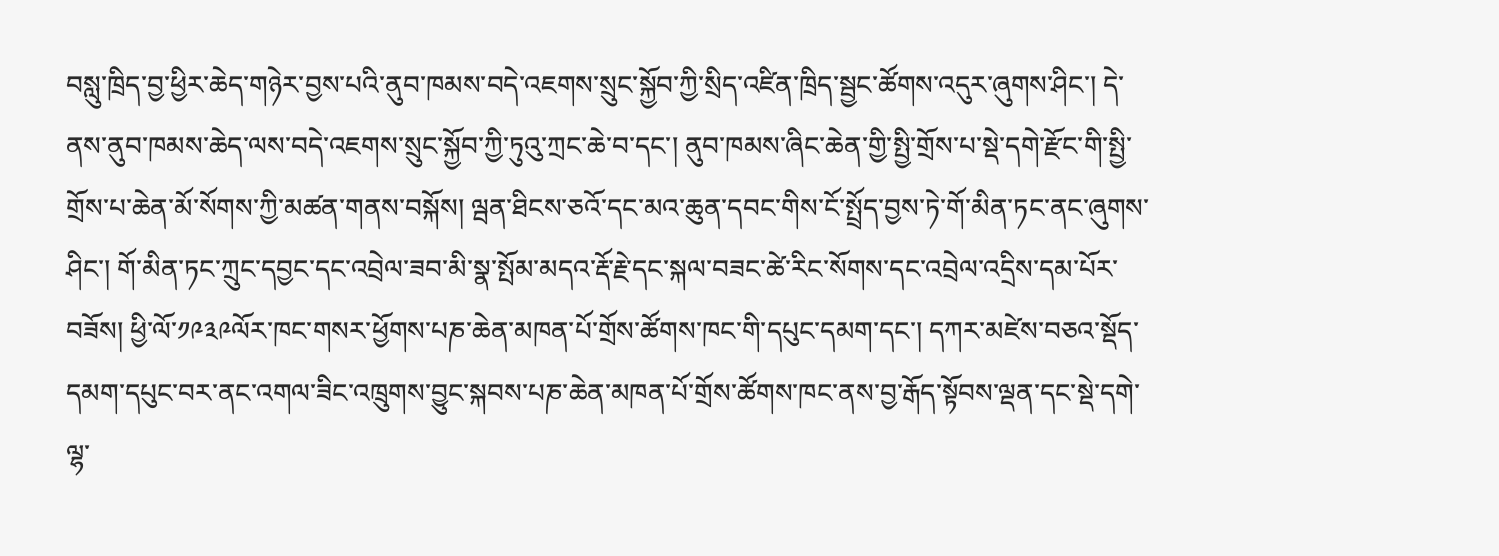བསླུ་ཁྲིད་བྱ་ཕྱིར་ཆེད་གཉེར་བྱས་པའི་ནུབ་ཁམས་བདེ་འཇགས་སྲུང་སྐྱོབ་ཀྱི་སྲིད་འཛིན་ཁྲིད་སྦྱང་ཚོགས་འདུར་ཞུགས་ཤིང་། དེ་ནས་ནུབ་ཁམས་ཆེད་ལས་བདེ་འཇགས་སྲུང་སྐྱོབ་ཀྱི་ཏུའུ་ཀྲང་ཆེ་བ་དང་། ནུབ་ཁམས་ཞིང་ཆེན་གྱི་སྤྱི་གྲོས་པ་སྡེ་དགེ་རྫོང་གི་སྤྱི་གྲོས་པ་ཆེན་མོ་སོགས་ཀྱི་མཚན་གནས་བསྐོས། ལྦན་ཐིངས་ཅའོ་དང་མའ་ཆུན་དབང་གིས་ངོ་སྤྲོད་བྱས་ཏེ་གོ་མིན་ཏང་ནང་ཞུགས་ཤིང་། གོ་མིན་ཏང་ཀྲུང་དབྱང་དང་འབྲེལ་ཟབ་མི་སྣ་སྤོམ་མདའ་རྡོ་རྗེ་དང་སྐལ་བཟང་ཚེ་རིང་སོགས་དང་འབྲེལ་འདྲིས་དམ་པོར་བཟོས། ཕྱི་ལོ་༡༩༣༩ལོར་ཁང་གསར་ཕྱོགས་པཎ་ཆེན་མཁན་པོ་གྲོས་ཚོགས་ཁང་གི་དཔུང་དམག་དང་། དཀར་མཛེས་བཅའ་སྡོད་དམག་དཔུང་བར་ནང་འགལ་ཟིང་འཁྲུགས་བྱུང་སྐབས་པཎ་ཆེན་མཁན་པོ་གྲོས་ཚོགས་ཁང་ནས་བྱ་རྒོད་སྟོབས་ལྡན་དང་སྡེ་དགེ་ལྷ་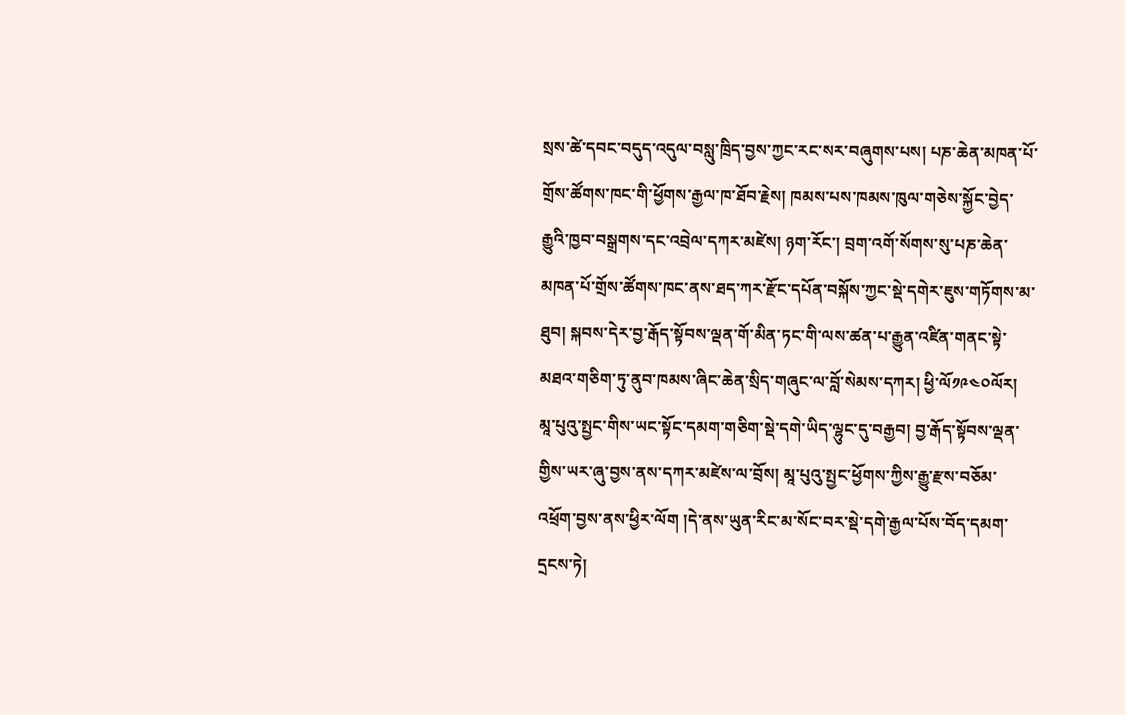སྲས་ཚེ་དབང་བདུད་འདུལ་བསླུ་ཁྲིད་བྱས་ཀྱང་རང་སར་བཞུགས་པས། པཎ་ཆེན་མཁན་པོ་གྲོས་ཚོགས་ཁང་གི་ཕྱོགས་རྒྱལ་ཁ་ཐོབ་རྗེས། ཁམས་པས་ཁམས་ཁུལ་གཅེས་སྐྱོང་བྱེད་རྒྱུའི་ཁྱབ་བསྒྲགས་དང་འབྲེལ་དཀར་མཛེས། ཉག་རོང་། བྲག་འགོ་སོགས་སུ་པཎ་ཆེན་མཁན་པོ་གྲོས་ཚོགས་ཁང་ནས་ཐད་ཀར་རྫོང་དཔོན་བསྐོས་ཀྱང་སྡེ་དགེར་ཇུས་གཏོགས་མ་ཐུབ། སྐབས་དེར་བྱ་རྒོད་སྟོབས་ལྡན་གོ་མིན་ཏང་གི་ལས་ཚན་པ་རྒྱུན་འཛིན་གནང་སྟེ་མཐའ་གཅིག་ཏུ་ནུབ་ཁམས་ཞིང་ཆེན་སྲིད་གཞུང་ལ་བློ་སེམས་དཀར། ཕྱི་ལོ༡༩༤༠ལོར། མཱ་པུའུ་སྤྱང་གིས་ཡང་སྟོང་དམག་གཅིག་སྡེ་དགེ་ཡིད་ལྷུང་དུ་བརྒྱབ། བྱ་རྒོད་སྟོབས་ལྡན་གྱིས་ཡར་ཞུ་བྱས་ནས་དཀར་མཛེས་ལ་བྲོས། མཱ་པུའུ་སྤྱང་ཕྱོགས་ཀྱིས་རྒྱུ་རྫས་བཅོམ་འཕྲོག་བྱས་ནས་ཕྱིར་ལོག །དེ་ནས་ཡུན་རིང་མ་སོང་བར་སྡེ་དགེ་རྒྱལ་པོས་བོད་དམག་དྲངས་ཏེ།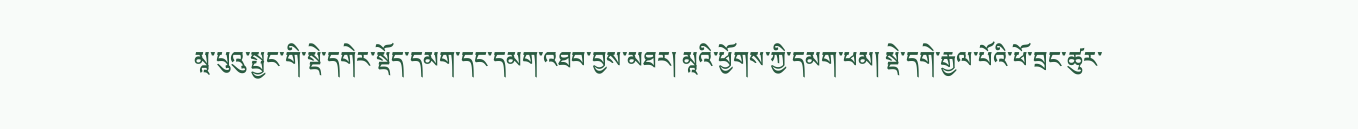མཱ་པུའུ་སྤྱང་གི་སྡེ་དགེར་སྡོད་དམག་དང་དམག་འཐབ་བྱས་མཐར། མཱའི་ཕྱོགས་ཀྱི་དམག་ཕམ། སྡེ་དགེ་རྒྱལ་པོའི་ཕོ་བྲང་ཚུར་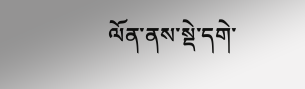ལོན་ནས་སྡེ་དགེ་